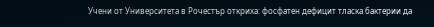Учени от Университета в Рочестър откриха: фосфатен дефицит тласка бактерии да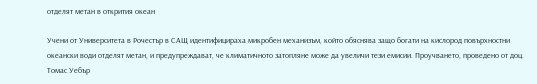отделят метан в открития океан

Учени от Университета в Рочестър в САЩ идентифицираха микробен механизъм, който обяснява защо богати на кислород повърхностни океански води отделят метан, и предупреждават, че климатичното затопляне може да увеличи тези емисии. Проучването, проведено от доц. Томас Уебър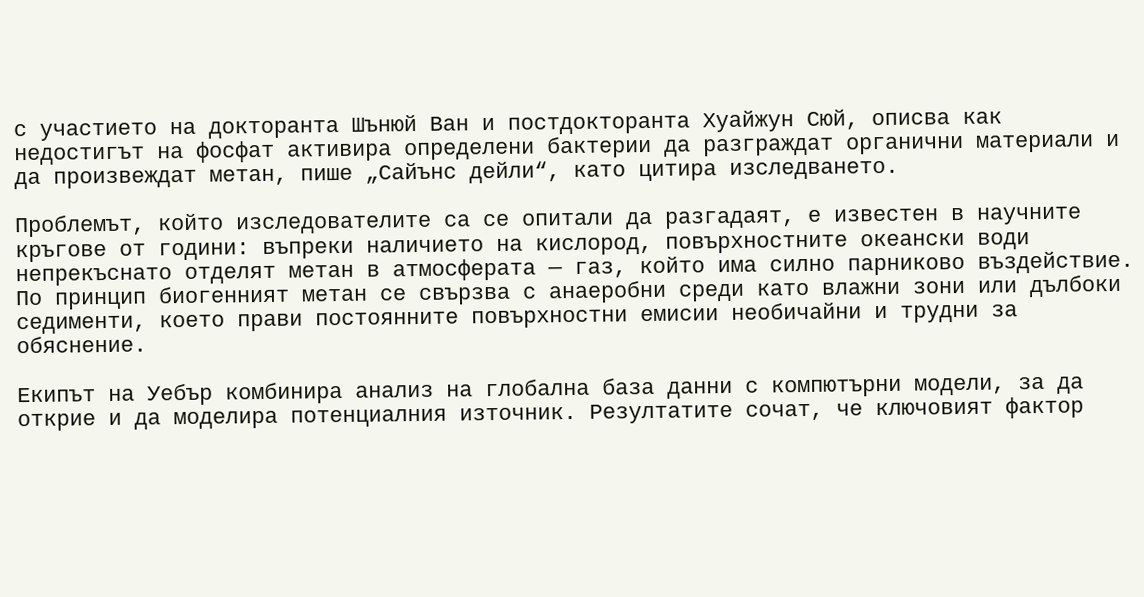с участието на докторанта Шънюй Ван и постдокторанта Хуайжун Сюй, описва как недостигът на фосфат активира определени бактерии да разграждат органични материали и да произвеждат метан, пише „Сайънс дейли“, като цитира изследването.

Проблемът, който изследователите са се опитали да разгадаят, е известен в научните кръгове от години: въпреки наличието на кислород, повърхностните океански води непрекъснато отделят метан в атмосферата — газ, който има силно парниково въздействие. По принцип биогенният метан се свързва с анаеробни среди като влажни зони или дълбоки седименти, което прави постоянните повърхностни емисии необичайни и трудни за обяснение.

Екипът на Уебър комбинира анализ на глобална база данни с компютърни модели, за да открие и да моделира потенциалния източник. Резултатите сочат, че ключовият фактор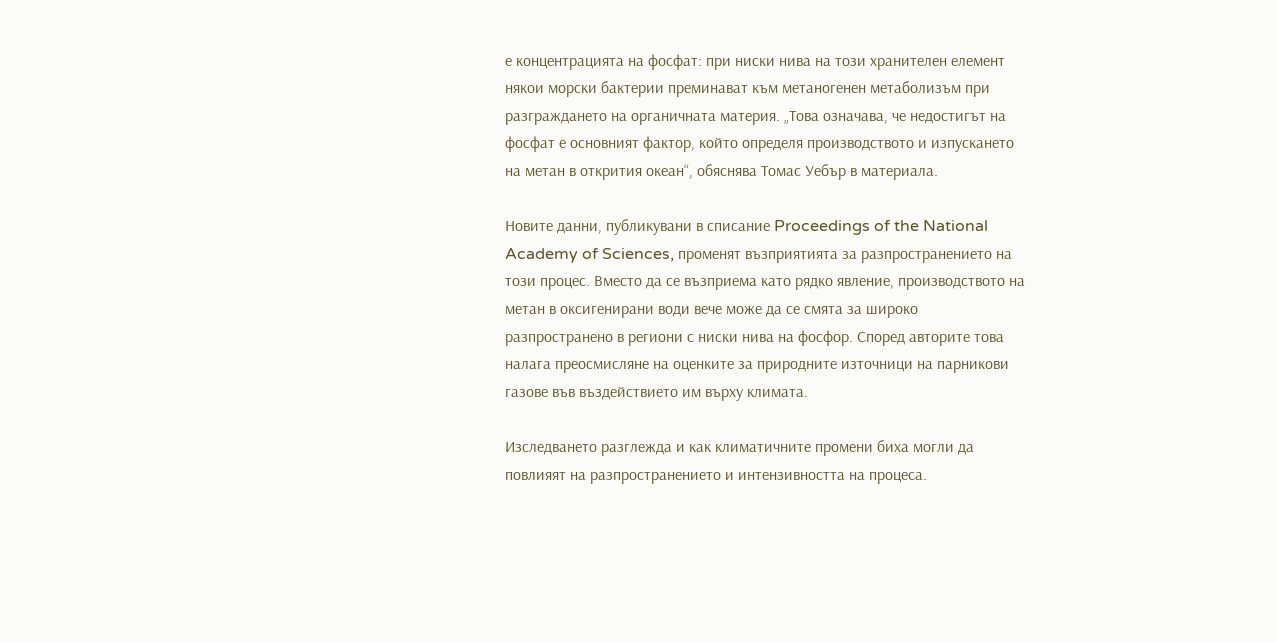е концентрацията на фосфат: при ниски нива на този хранителен елемент някои морски бактерии преминават към метаногенен метаболизъм при разграждането на органичната материя. „Това означава, че недостигът на фосфат е основният фактор, който определя производството и изпускането на метан в открития океан“, обяснява Томас Уебър в материала.

Новите данни, публикувани в списание Proceedings of the National Academy of Sciences, променят възприятията за разпространението на този процес. Вместо да се възприема като рядко явление, производството на метан в оксигенирани води вече може да се смята за широко разпространено в региони с ниски нива на фосфор. Според авторите това налага преосмисляне на оценките за природните източници на парникови газове във въздействието им върху климата.

Изследването разглежда и как климатичните промени биха могли да повлияят на разпространението и интензивността на процеса.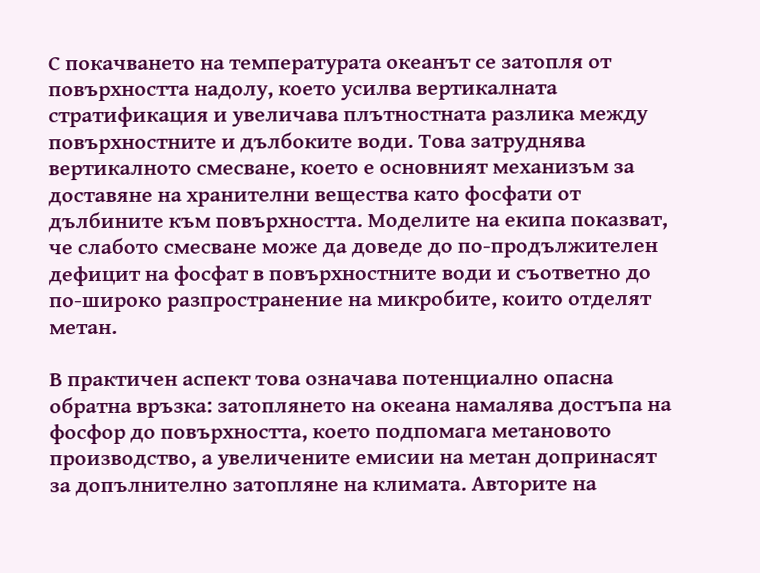С покачването на температурата океанът се затопля от повърхността надолу, което усилва вертикалната стратификация и увеличава плътностната разлика между повърхностните и дълбоките води. Това затруднява вертикалното смесване, което е основният механизъм за доставяне на хранителни вещества като фосфати от дълбините към повърхността. Моделите на екипа показват, че слабото смесване може да доведе до по-продължителен дефицит на фосфат в повърхностните води и съответно до по-широко разпространение на микробите, които отделят метан.

В практичен аспект това означава потенциално опасна обратна връзка: затоплянето на океана намалява достъпа на фосфор до повърхността, което подпомага метановото производство, а увеличените емисии на метан допринасят за допълнително затопляне на климата. Авторите на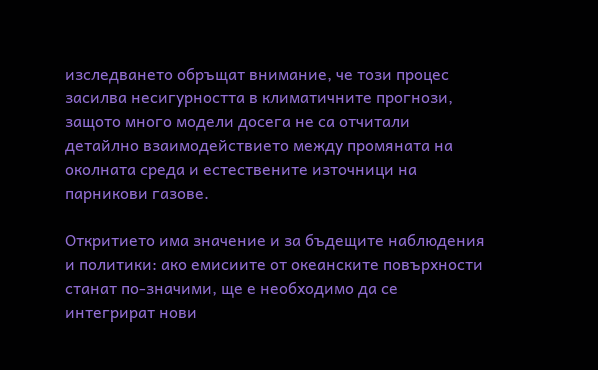изследването обръщат внимание, че този процес засилва несигурността в климатичните прогнози, защото много модели досега не са отчитали детайлно взаимодействието между промяната на околната среда и естествените източници на парникови газове.

Откритието има значение и за бъдещите наблюдения и политики: ако емисиите от океанските повърхности станат по-значими, ще е необходимо да се интегрират нови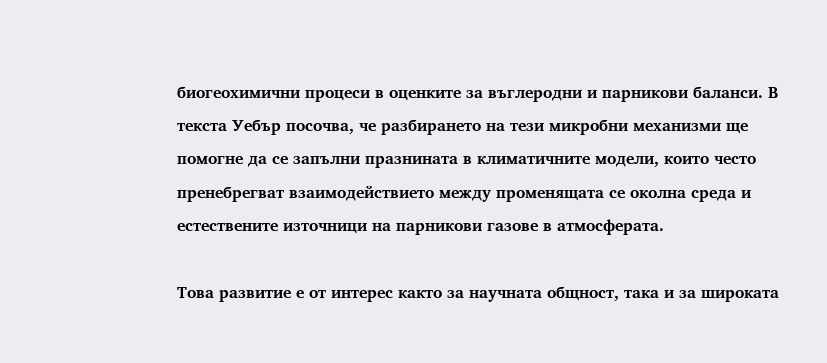биогеохимични процеси в оценките за въглеродни и парникови баланси. В текста Уебър посочва, че разбирането на тези микробни механизми ще помогне да се запълни празнината в климатичните модели, които често пренебрегват взаимодействието между променящата се околна среда и естествените източници на парникови газове в атмосферата.

Това развитие е от интерес както за научната общност, така и за широката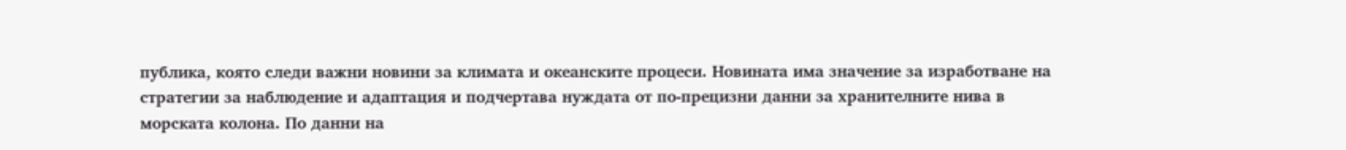публика, която следи важни новини за климата и океанските процеси. Новината има значение за изработване на стратегии за наблюдение и адаптация и подчертава нуждата от по-прецизни данни за хранителните нива в морската колона. По данни на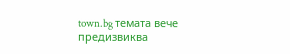town.bg темата вече предизвиква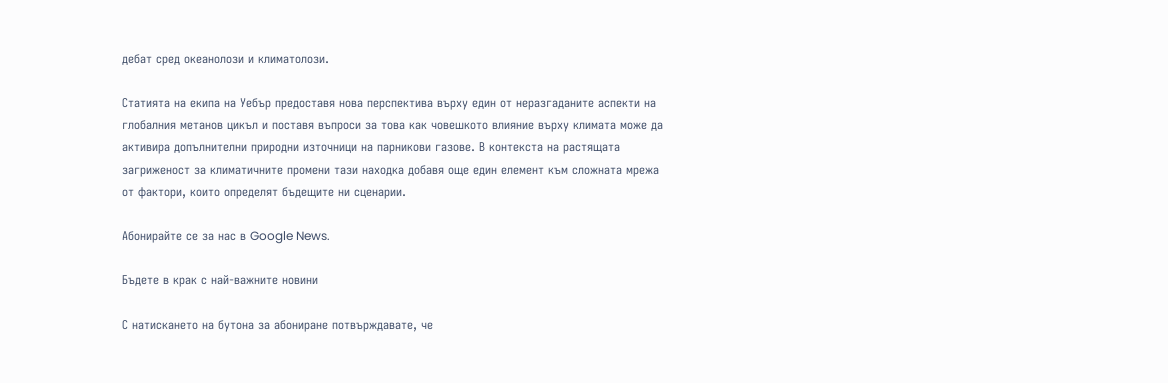дебат сред океанолози и климатолози.

Статията на екипа на Уебър предоставя нова перспектива върху един от неразгаданите аспекти на глобалния метанов цикъл и поставя въпроси за това как човешкото влияние върху климата може да активира допълнителни природни източници на парникови газове. В контекста на растящата загриженост за климатичните промени тази находка добавя още един елемент към сложната мрежа от фактори, които определят бъдещите ни сценарии.

Абонирайте се за нас в Google News.

Бъдете в крак с най-важните новини

С натискането на бутона за абониране потвърждавате, че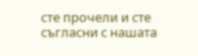сте прочели и сте съгласни с нашата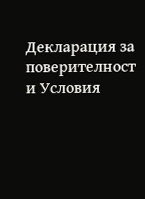Декларация за поверителност и Условия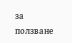за ползване